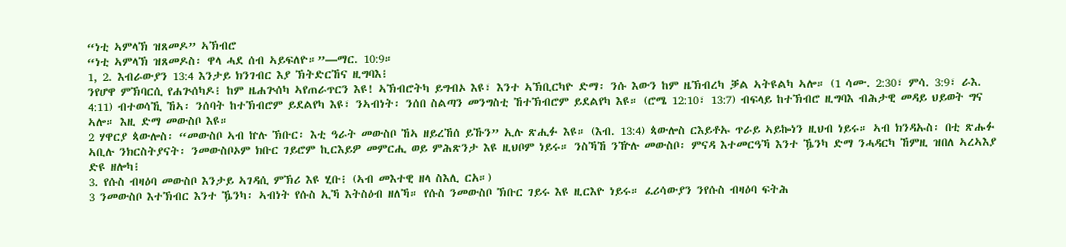“ነቲ ኣምላኽ ዝጸመዶ” ኣኽብሮ
“ነቲ ኣምላኽ ዝጸመዶስ፡ ዋላ ሓደ ሰብ ኣይፍለዮ።”—ማር. 10:9።
1, 2. እብራውያን 13:4 እንታይ ክንገብር እያ ኽትድርኸና ዚግባእ፧
ንየሆዋ ምኽባርሲ የሐጕሰካዶ፧ ከም ዜሐጕሰካ ኣየጠራጥርን እዩ! ኣኽብሮትካ ይግብኦ እዩ፣ እንተ ኣኽቢርካዮ ድማ፡ ንሱ እውን ከም ዜኽብረካ ቓል ኣትዩልካ ኣሎ። (1 ሳሙ. 2:30፣ ምሳ. 3:9፣ ራእ. 4:11) ብተወሳኺ ኸኣ፡ ንሰባት ከተኽብሮም ይደልየካ እዩ፣ ንኣብነት፡ ንሰበ ስልጣን መንግስቲ ኸተኽብሮም ይደልየካ እዩ። (ሮሜ 12:10፣ 13:7) ብፍላይ ከተኽብሮ ዚግባእ ብሕታዊ መዳይ ህይወት ግና ኣሎ። እዚ ድማ መውስቦ እዩ።
2 ሃዋርያ ጳውሎስ፡ “መውስቦ ኣብ ኵሉ ኽቡር፡ እቲ ዓራት መውስቦ ኸኣ ዘይረኸሰ ይኹን” ኢሉ ጽሒፉ እዩ። (እብ. 13:4) ጳውሎስ ርእይቶኡ ጥራይ ኣይኰነን ዚህብ ነይሩ። ኣብ ክንዳኡስ፡ በቲ ጽሑፉ ኣቢሉ ንክርስትያናት፡ ንመውስቦኦም ክቡር ገይሮም ኪርእይዎ መምርሒ ወይ ምሕጽንታ እዩ ዚህቦም ነይሩ። ንስኻኸ ንዅሉ መውስቦ፡ ምናዳ እተመርዓኻ እንተ ዄንካ ድማ ንሓዳርካ ኸምዚ ዝበለ ኣረኣእያ ድዩ ዘሎካ፧
3. የሱስ ብዛዕባ መውስቦ እንታይ ኣገዳሲ ምኽሪ እዩ ሂቡ፧ (ኣብ መእተዊ ዘላ ስእሊ ርአ።)
3 ንመውስቦ እተኽብር እንተ ዄንካ፡ ኣብነት የሱስ ኢኻ እትስዕብ ዘለኻ። የሱስ ንመውስቦ ኽቡር ገይሩ እዩ ዚርእዮ ነይሩ። ፈሪሳውያን ንየሱስ ብዛዕባ ፍትሕ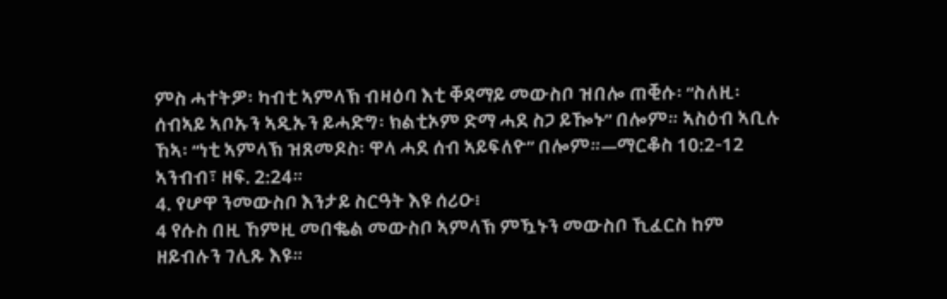ምስ ሓተትዎ፡ ካብቲ ኣምላኽ ብዛዕባ እቲ ቐዳማይ መውስቦ ዝበሎ ጠቒሱ፡ “ስለዚ፡ ሰብኣይ ኣቦኡን ኣዲኡን ይሓድግ፡ ክልቲኦም ድማ ሓደ ስጋ ይዀኑ” በሎም። ኣስዕብ ኣቢሉ ኸኣ፡ “ነቲ ኣምላኽ ዝጸመዶስ፡ ዋላ ሓደ ሰብ ኣይፍለዮ” በሎም።—ማርቆስ 10:2-12 ኣንብብ፣ ዘፍ. 2:24።
4. የሆዋ ንመውስቦ እንታይ ስርዓት እዩ ሰሪዑ፧
4 የሱስ በዚ ኸምዚ መበቈል መውስቦ ኣምላኽ ምዃኑን መውስቦ ኺፈርስ ከም ዘይብሉን ገሊጹ እዩ።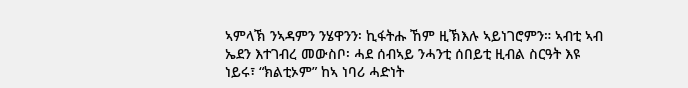ኣምላኽ ንኣዳምን ንሄዋንን፡ ኪፋትሑ ኸም ዚኽእሉ ኣይነገሮምን። ኣብቲ ኣብ ኤደን እተገብረ መውስቦ፡ ሓደ ሰብኣይ ንሓንቲ ሰበይቲ ዚብል ስርዓት እዩ ነይሩ፣ “ክልቲኦም” ከኣ ነባሪ ሓድነት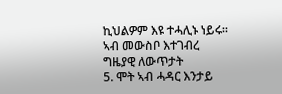ኪህልዎም እዩ ተሓሊኑ ነይሩ።
ኣብ መውስቦ እተገብረ ግዜያዊ ለውጥታት
5. ሞት ኣብ ሓዳር እንታይ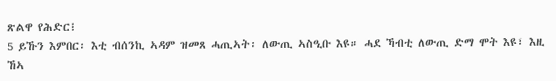ጽልዋ የሕድር፧
5 ይኹን እምበር፡ እቲ ብሰንኪ ኣዳም ዝመጸ ሓጢኣት፡ ለውጢ ኣስዒቡ እዩ። ሓደ ኻብቲ ለውጢ ድማ ሞት እዩ፣ እዚ ኸኣ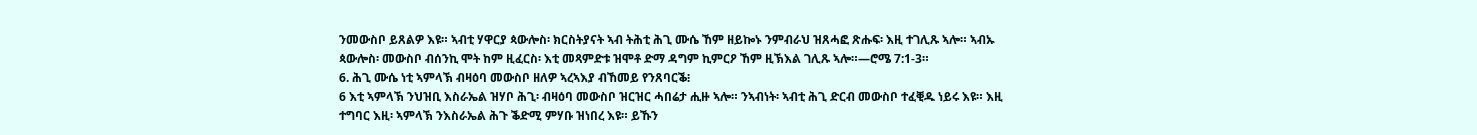ንመውስቦ ይጸልዎ እዩ። ኣብቲ ሃዋርያ ጳውሎስ፡ ክርስትያናት ኣብ ትሕቲ ሕጊ ሙሴ ኸም ዘይኰኑ ንምብራህ ዝጸሓፎ ጽሑፍ፡ እዚ ተገሊጹ ኣሎ። ኣብኡ ጳውሎስ፡ መውስቦ ብሰንኪ ሞት ከም ዚፈርስ፡ እቲ መጻምድቱ ዝሞቶ ድማ ዳግም ኪምርዖ ኸም ዚኽእል ገሊጹ ኣሎ።—ሮሜ 7:1-3።
6. ሕጊ ሙሴ ነቲ ኣምላኽ ብዛዕባ መውስቦ ዘለዎ ኣረኣእያ ብኸመይ የንጸባርቕ፧
6 እቲ ኣምላኽ ንህዝቢ እስራኤል ዝሃቦ ሕጊ፡ ብዛዕባ መውስቦ ዝርዝር ሓበሬታ ሒዙ ኣሎ። ንኣብነት፡ ኣብቲ ሕጊ ድርብ መውስቦ ተፈቒዱ ነይሩ እዩ። እዚ ተግባር እዚ፡ ኣምላኽ ንእስራኤል ሕጉ ቕድሚ ምሃቡ ዝነበረ እዩ። ይኹን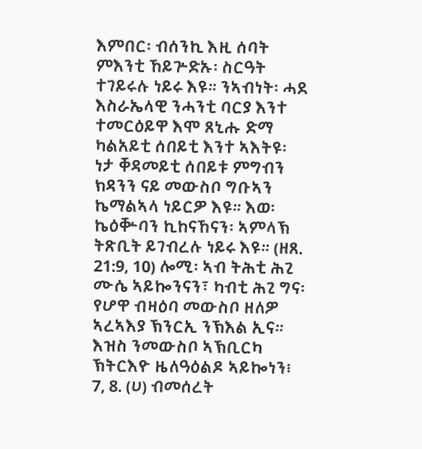እምበር፡ ብሰንኪ እዚ ሰባት ምእንቲ ኸይጕድኡ፡ ስርዓት ተገይሩሉ ነይሩ እዩ። ንኣብነት፡ ሓደ እስራኤላዊ ንሓንቲ ባርያ እንተ ተመርዕይዋ እሞ ጸኒሑ ድማ ካልአይቲ ሰበይቲ እንተ ኣእትዩ፡ ነታ ቐዳመይቲ ሰበይቱ ምግብን ክዳንን ናይ መውስቦ ግቡኣን ኬማልኣላ ነይርዎ እዩ። እወ፡ ኬዕቝባን ኪከናኸናን፡ ኣምላኽ ትጽቢት ይገብረሉ ነይሩ እዩ። (ዘጸ. 21:9, 10) ሎሚ፡ ኣብ ትሕቲ ሕጊ ሙሴ ኣይኰንናን፣ ካብቲ ሕጊ ግና፡ የሆዋ ብዛዕባ መውስቦ ዘለዎ ኣረኣእያ ኽንርኢ ንኽእል ኢና። እዝስ ንመውስቦ ኣኽቢርካ ኽትርእዮ ዜለዓዕልዶ ኣይኰነን፧
7, 8. (ሀ) ብመሰረት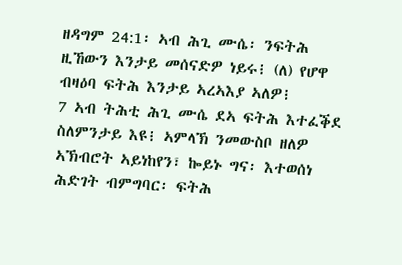ዘዳግም 24:1፡ ኣብ ሕጊ ሙሴ፡ ንፍትሕ ዚኸውን እንታይ መሰናድዎ ነይሩ፧ (ለ) የሆዋ ብዛዕባ ፍትሕ እንታይ ኣረኣእያ ኣለዎ፧
7 ኣብ ትሕቲ ሕጊ ሙሴ ደኣ ፍትሕ እተፈቕደ ስለምንታይ እዩ፧ ኣምላኽ ንመውስቦ ዘለዎ ኣኽብሮት ኣይነከየን፣ ኰይኑ ግና፡ እተወሰነ ሕድገት ብምግባር፡ ፍትሕ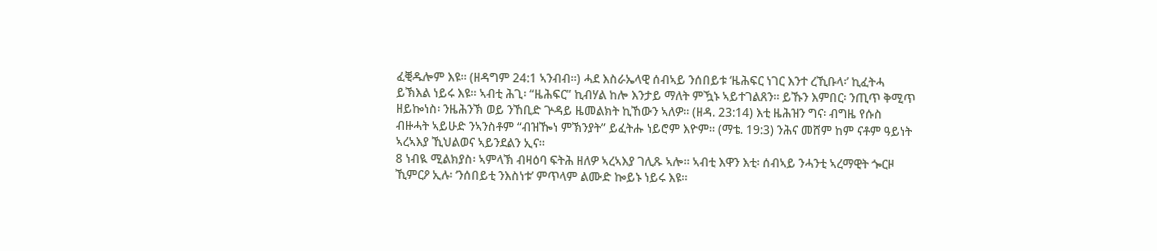ፈቒዱሎም እዩ። (ዘዳግም 24:1 ኣንብብ።) ሓደ እስራኤላዊ ሰብኣይ ንሰበይቱ ‘ዜሕፍር ነገር እንተ ረኺቡላ፡’ ኪፈትሓ ይኽእል ነይሩ እዩ። ኣብቲ ሕጊ፡ “ዜሕፍር” ኪብሃል ከሎ እንታይ ማለት ምዃኑ ኣይተገልጸን። ይኹን እምበር፡ ንጢጥ ቅሚጥ ዘይኰነስ፡ ንዜሕንኽ ወይ ንኸቢድ ጕዳይ ዜመልክት ኪኸውን ኣለዎ። (ዘዳ. 23:14) እቲ ዜሕዝን ግና፡ ብግዜ የሱስ ብዙሓት ኣይሁድ ንኣንስቶም “ብዝዀነ ምኽንያት” ይፈትሑ ነይሮም እዮም። (ማቴ. 19:3) ንሕና መሸም ከም ናቶም ዓይነት ኣረኣእያ ኺህልወና ኣይንደልን ኢና።
8 ነብዪ ሚልክያስ፡ ኣምላኽ ብዛዕባ ፍትሕ ዘለዎ ኣረኣእያ ገሊጹ ኣሎ። ኣብቲ እዋን እቲ፡ ሰብኣይ ንሓንቲ ኣረማዊት ጐርዞ ኺምርዖ ኢሉ፡ ‘ንሰበይቲ ንእስነቱ’ ምጥላም ልሙድ ኰይኑ ነይሩ እዩ።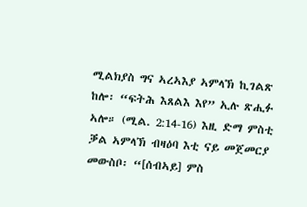ሚልክያስ ግና ኣረኣእያ ኣምላኽ ኪገልጽ ከሎ፡ “ፍትሕ እጸልእ እየ” ኢሉ ጽሒፉ ኣሎ። (ሚል. 2:14-16) እዚ ድማ ምስቲ ቓል ኣምላኽ ብዛዕባ እቲ ናይ መጀመርያ መውስቦ፡ “[ሰብኣይ] ምስ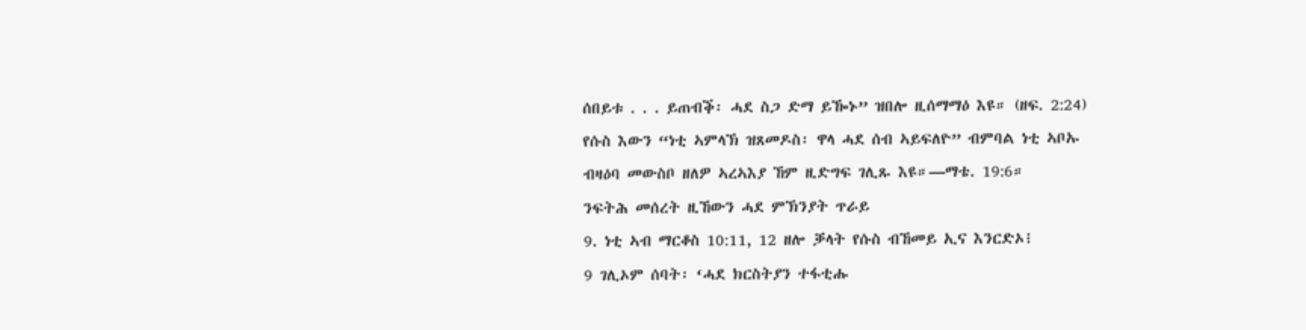ሰበይቱ . . . ይጠብቕ፡ ሓደ ስጋ ድማ ይዀኑ” ዝበሎ ዚሰማማዕ እዩ። (ዘፍ. 2:24) የሱስ እውን “ነቲ ኣምላኽ ዝጸመዶስ፡ ዋላ ሓደ ሰብ ኣይፍለዮ” ብምባል ነቲ ኣቦኡ ብዛዕባ መውስቦ ዘለዎ ኣረኣእያ ኸም ዚድግፍ ገሊጹ እዩ።—ማቴ. 19:6።
ንፍትሕ መሰረት ዚኸውን ሓደ ምኽንያት ጥራይ
9. ነቲ ኣብ ማርቆስ 10:11, 12 ዘሎ ቓላት የሱስ ብኸመይ ኢና እንርድኦ፧
9 ገሊኦም ሰባት፡ ‘ሓደ ክርስትያን ተፋቲሑ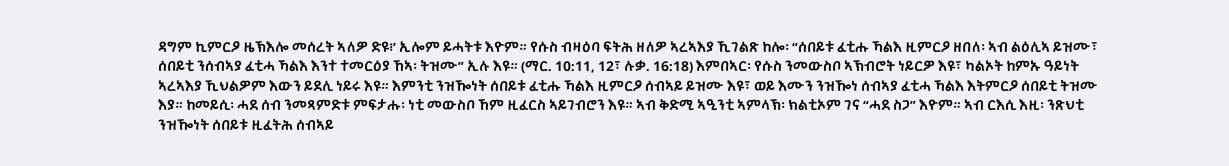ዳግም ኪምርዖ ዜኽእሎ መሰረት ኣለዎ ድዩ፧’ ኢሎም ይሓትቱ እዮም። የሱስ ብዛዕባ ፍትሕ ዘለዎ ኣረኣእያ ኺገልጽ ከሎ፡ “ሰበይቱ ፈቲሑ ኻልእ ዚምርዖ ዘበለ፡ ኣብ ልዕሊኣ ይዝሙ፣ ሰበይቲ ንሰብኣያ ፈቲሓ ኻልእ እንተ ተመርዕያ ኸኣ፡ ትዝሙ” ኢሉ እዩ። (ማር. 10:11, 12፣ ሉቃ. 16:18) እምበኣር፡ የሱስ ንመውስቦ ኣኽብሮት ነይርዎ እዩ፣ ካልኦት ከምኡ ዓይነት ኣረኣእያ ኺህልዎም እውን ይደሊ ነይሩ እዩ። እምንቲ ንዝዀነት ሰበይቱ ፈቲሑ ኻልእ ዚምርዖ ሰብኣይ ይዝሙ እዩ፣ ወይ እሙን ንዝዀነ ሰብኣያ ፈቲሓ ኻልእ እትምርዖ ሰበይቲ ትዝሙ እያ። ከመይሲ፡ ሓደ ሰብ ንመጻምድቱ ምፍታሑ፡ ነቲ መውስቦ ኸም ዚፈርስ ኣይገብሮን እዩ። ኣብ ቅድሚ ኣዒንቲ ኣምላኽ፡ ክልቲኦም ገና “ሓደ ስጋ” እዮም። ኣብ ርእሲ እዚ፡ ንጽህቲ ንዝዀነት ሰበይቱ ዚፈትሕ ሰብኣይ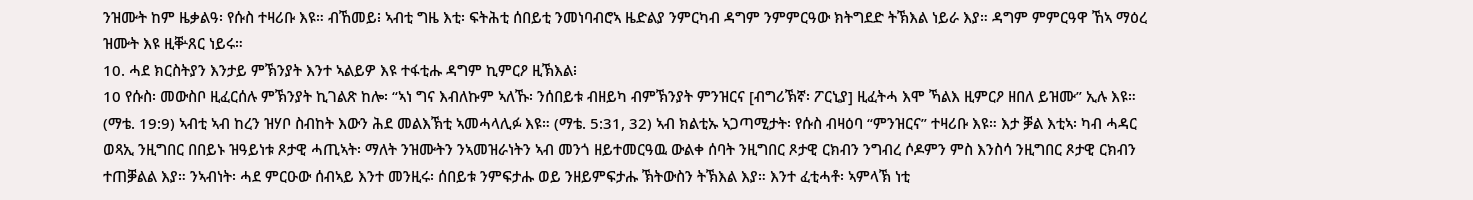ንዝሙት ከም ዜቃልዓ፡ የሱስ ተዛሪቡ እዩ። ብኸመይ፧ ኣብቲ ግዜ እቲ፡ ፍትሕቲ ሰበይቲ ንመነባብሮኣ ዜድልያ ንምርካብ ዳግም ንምምርዓው ክትግደድ ትኽእል ነይራ እያ። ዳግም ምምርዓዋ ኸኣ ማዕረ ዝሙት እዩ ዚቝጸር ነይሩ።
10. ሓደ ክርስትያን እንታይ ምኽንያት እንተ ኣልይዎ እዩ ተፋቲሑ ዳግም ኪምርዖ ዚኽእል፧
10 የሱስ፡ መውስቦ ዚፈርሰሉ ምኽንያት ኪገልጽ ከሎ፡ “ኣነ ግና እብለኩም ኣለኹ፡ ንሰበይቱ ብዘይካ ብምኽንያት ምንዝርና [ብግሪኽኛ፡ ፖርኒያ] ዚፈትሓ እሞ ኻልእ ዚምርዖ ዘበለ ይዝሙ” ኢሉ እዩ። (ማቴ. 19:9) ኣብቲ ኣብ ከረን ዝሃቦ ስብከት እውን ሕደ መልእኽቲ ኣመሓላሊፉ እዩ። (ማቴ. 5:31, 32) ኣብ ክልቲኡ ኣጋጣሚታት፡ የሱስ ብዛዕባ “ምንዝርና” ተዛሪቡ እዩ። እታ ቓል እቲኣ፡ ካብ ሓዳር ወጻኢ ንዚግበር በበይኑ ዝዓይነቱ ጾታዊ ሓጢኣት፡ ማለት ንዝሙትን ንኣመዝራነትን ኣብ መንጎ ዘይተመርዓዉ ውልቀ ሰባት ንዚግበር ጾታዊ ርክብን ንግብረ ሶዶምን ምስ እንስሳ ንዚግበር ጾታዊ ርክብን ተጠቓልል እያ። ንኣብነት፡ ሓደ ምርዑው ሰብኣይ እንተ መንዚሩ፡ ሰበይቱ ንምፍታሑ ወይ ንዘይምፍታሑ ኽትውስን ትኽእል እያ። እንተ ፈቲሓቶ፡ ኣምላኽ ነቲ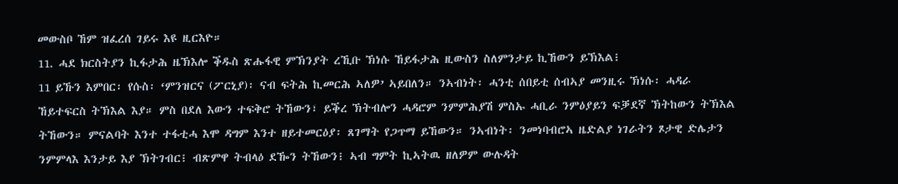መውስቦ ኸም ዝፈረሰ ገይሩ እዩ ዚርእዮ።
11. ሓደ ክርስትያን ኪፋታሕ ዜኽእሎ ቕዱስ ጽሑፋዊ ምኽንያት ረኺቡ ኽነሱ ኸይፋታሕ ዚውስን ስለምንታይ ኪኸውን ይኽእል፧
11 ይኹን እምበር፡ የሱስ፡ ‘ምንዝርና (ፖርኒያ)፡ ናብ ፍትሕ ኪመርሕ ኣለዎ’ ኣይበለን። ንኣብነት፡ ሓንቲ ሰበይቲ ሰብኣያ መንዚሩ ኽነሱ፡ ሓዳራ ኸይተፍርስ ትኽእል እያ። ምስ በደለ እውን ተፍቅሮ ትኸውን፣ ይቕረ ኽትብሎን ሓዳሮም ንምምሕያሽ ምስኡ ሓቢራ ንምዕያይን ፍቓደኛ ኽትከውን ትኽእል ትኸውን። ምናልባት እንተ ተፋቲሓ እሞ ዳግም እንተ ዘይተመርዕያ፡ ጸገማት የጋጥማ ይኸውን። ንኣብነት፡ ንመነባብሮኣ ዜድልያ ነገራትን ጾታዊ ድሌታን ንምምላእ እንታይ እያ ኽትገብር፧ ብጽምዋ ትብላዕ ደዀን ትኸውን፧ ኣብ ግምት ኪኣትዉ ዘለዎም ውሉዳት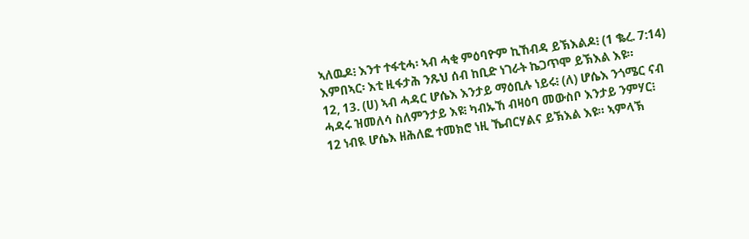ኣለዉዶ፧ እንተ ተፋቲሓ፡ ኣብ ሓቂ ምዕባዮም ኪኸብዳ ይኽእልዶ፧ (1 ቈረ. 7:14) እምበኣር፡ እቲ ዚፋታሕ ንጹህ ሰብ ከቢድ ነገራት ኬጋጥሞ ይኽእል እዩ።
12, 13. (ሀ) ኣብ ሓዳር ሆሴእ እንታይ ማዕቢሉ ነይሩ፧ (ለ) ሆሴእ ንጎሜር ናብ ሓዳሩ ዝመለሳ ስለምንታይ እዩ፧ ካብኡኸ ብዛዕባ መውስቦ እንታይ ንምሃር፧
12 ነብዪ ሆሴእ ዘሕለፎ ተመክሮ ነዚ ኼብርሃልና ይኽእል እዩ። ኣምላኽ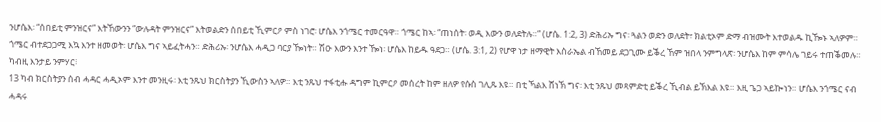ንሆሴእ፡ “ሰበይቲ ምንዝርና” እትኸውንን “ውሉዳት ምንዝርና” እትወልድን ሰበይቲ ኺምርዖ ምስ ነገሮ፡ ሆሴእ ንጎሜር ተመርዓዋ። ጎሜር ከኣ፡ “ጠነሰት፡ ወዲ እውን ወለደትሉ።” (ሆሴ. 1:2, 3) ድሕሪኡ ግና፡ ጓልን ወድን ወለደት፣ ክልቲኦም ድማ ብዝሙት እተወልዱ ኪዀኑ ኣለዎም። ጎሜር ብተደጋጋሚ እኳ እንተ ዘመወት፡ ሆሴእ ግና ኣይፈትሓን። ድሕሪኡ፡ ንሆሴእ ሓዲጋ ባርያ ዀነት። ሽዑ እውን እንተ ዀነ፡ ሆሴእ ከይዱ ዓደጋ። (ሆሴ. 3:1, 2) የሆዋ ነታ ዘማዊት እስራኤል ብኸመይ ደጋጊሙ ይቕረ ኸም ዝበላ ንምግላጽ፡ ንሆሴእ ከም ምሳሌ ገይሩ ተጠቕመሉ። ካብዚ እንታይ ንምሃር፧
13 ካብ ክርስትያን ሰብ ሓዳር ሓዲኦም እንተ መንዚሩ፡ እቲ ንጹህ ክርስትያን ኺውስን ኣለዎ። እቲ ንጹህ ተፋቲሑ ዳግም ኪምርዖ መሰረት ከም ዘለዎ የሱስ ገሊጹ እዩ። በቲ ኻልእ ሸነኽ ግና፡ እቲ ንጹህ መጻምድቲ ይቕረ ኺብል ይኽእል እዩ። እዚ ጌጋ ኣይኰነን። ሆሴእ ንጎሜር ናብ ሓዳሩ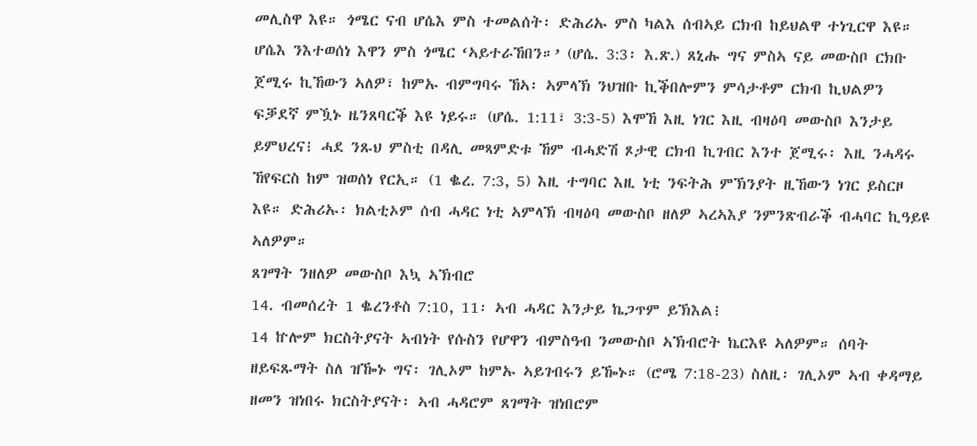መሊስዋ እዩ። ጎሜር ናብ ሆሴእ ምስ ተመልሰት፡ ድሕሪኡ ምስ ካልእ ሰብኣይ ርክብ ከይህልዋ ተነጊርዋ እዩ። ሆሴእ ንእተወሰነ እዋን ምስ ጎሜር ‘ኣይተራኸበን።’ (ሆሴ. 3:3፡ እ.ጽ.) ጸኒሑ ግና ምስኣ ናይ መውስቦ ርክቡ ጀሚሩ ኪኸውን ኣለዎ፣ ከምኡ ብምግባሩ ኸኣ፡ ኣምላኽ ንህዝቡ ኪቕበሎምን ምሳታቶም ርክብ ኪህልዎን ፍቓደኛ ምዃኑ ዜንጸባርቕ እዩ ነይሩ። (ሆሴ. 1:11፣ 3:3-5) እሞኸ እዚ ነገር እዚ ብዛዕባ መውስቦ እንታይ ይምህረና፧ ሓደ ንጹህ ምስቲ በዳሊ መጻምድቱ ኸም ብሓድሽ ጾታዊ ርክብ ኪገብር እንተ ጀሚሩ፡ እዚ ንሓዳሩ ኸየፍርስ ከም ዝወሰነ የርኢ። (1 ቈረ. 7:3, 5) እዚ ተግባር እዚ ነቲ ንፍትሕ ምኽንያት ዚኸውን ነገር ይስርዞ እዩ። ድሕሪኡ፡ ክልቲኦም ሰብ ሓዳር ነቲ ኣምላኽ ብዛዕባ መውስቦ ዘለዎ ኣረኣእያ ንምንጽብራቕ ብሓባር ኪዓይዩ ኣለዎም።
ጸገማት ንዘለዎ መውስቦ እኳ ኣኽብሮ
14. ብመሰረት 1 ቈረንቶስ 7:10, 11፡ ኣብ ሓዳር እንታይ ኬጋጥም ይኽእል፧
14 ኵሎም ክርስትያናት ኣብነት የሱስን የሆዋን ብምስዓብ ንመውስቦ ኣኽብሮት ኬርእዩ ኣለዎም። ሰባት ዘይፍጹማት ስለ ዝዀኑ ግና፡ ገሊኦም ከምኡ ኣይገብሩን ይዀኑ። (ሮሜ 7:18-23) ስለዚ፡ ገሊኦም ኣብ ቀዳማይ ዘመን ዝነበሩ ክርስትያናት፡ ኣብ ሓዳሮም ጸገማት ዝነበሮም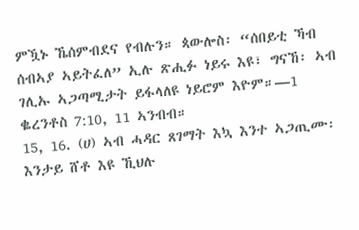ምዃኑ ኼሰምብደና የብሉን። ጳውሎስ፡ “ሰበይቲ ኻብ ሰብኣያ ኣይትፈለ” ኢሉ ጽሒፉ ነይሩ እዩ፣ ግናኸ፡ ኣብ ገሊኡ ኣጋጣሚታት ይፋላለዩ ነይሮም እዮም።—1 ቈረንቶስ 7:10, 11 ኣንብብ።
15, 16. (ሀ) ኣብ ሓዳር ጸገማት እኳ እንተ ኣጋጢሙ፡ እንታይ ሸቶ እዩ ኺህሉ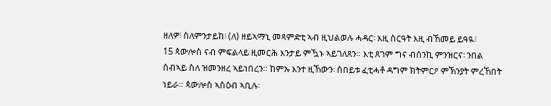ዘለዎ፧ ስለምንታይከ፧ (ለ) ዘይኣማኒ መጻምድቲ ኣብ ዚህልወሉ ሓዳር፡ እዚ ስርዓት እዚ ብኸመይ ይዓዪ፧
15 ጳውሎስ ናብ ምፍልላይ ዚመርሕ እንታይ ምዃኑ ኣይገለጸን። እቲ ጸገም ግና ብሰንኪ ምንዝርና፡ ንበል ሰብኣይ ስለ ዝመንዘረ ኣይነበረን። ከምኡ እንተ ዚኸውን፡ ሰበይቱ ፈቲሓቶ ዳግም ክትምርዖ ምኽንያት ምረኸበት ነይራ። ጳውሎስ ኣስዕብ ኣቢሉ፡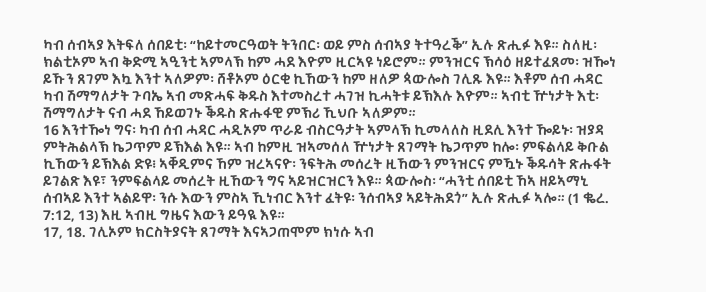ካብ ሰብኣያ እትፍለ ሰበይቲ፡ “ከይተመርዓወት ትንበር፡ ወይ ምስ ሰብኣያ ትተዓረቕ” ኢሉ ጽሒፉ እዩ። ስለዚ፡ ክልቲኦም ኣብ ቅድሚ ኣዒንቲ ኣምላኽ ከም ሓደ እዮም ዚርኣዩ ነይሮም። ምንዝርና ኽሳዕ ዘይተፈጸመ፡ ዝዀነ ይኹን ጸገም እኳ እንተ ኣለዎም፡ ሸቶኦም ዕርቂ ኪኸውን ከም ዘለዎ ጳውሎስ ገሊጹ እዩ። እቶም ሰብ ሓዳር ካብ ሽማግለታት ጉባኤ ኣብ መጽሓፍ ቅዱስ እተመስረተ ሓገዝ ኪሓትቱ ይኽእሉ እዮም። ኣብቲ ዅነታት እቲ፡ ሽማግለታት ናብ ሓደ ኸይወገኑ ቕዱስ ጽሑፋዊ ምኽሪ ኺህቡ ኣለዎም።
16 እንተዀነ ግና፡ ካብ ሰብ ሓዳር ሓዲኦም ጥራይ ብስርዓታት ኣምላኽ ኪመላለስ ዚደሊ እንተ ዀይኑ፡ ዝያዳ ምትሕልላኽ ኬጋጥም ይኽእል እዩ። ኣብ ከምዚ ዝኣመሰለ ዅነታት ጸገማት ኬጋጥም ከሎ፡ ምፍልላይ ቅቡል ኪኸውን ይኽእል ድዩ፧ ኣቐዲምና ኸም ዝረኣናዮ፡ ንፍትሕ መሰረት ዚኸውን ምንዝርና ምዃኑ ቕዱሳት ጽሑፋት ይገልጽ እዩ፣ ንምፍልላይ መሰረት ዚኸውን ግና ኣይዝርዝርን እዩ። ጳውሎስ፡ “ሓንቲ ሰበይቲ ኸኣ ዘይኣማኒ ሰብኣይ እንተ ኣልይዋ፡ ንሱ እውን ምስኣ ኺነብር እንተ ፈትዩ፡ ንሰብኣያ ኣይትሕደጎ” ኢሉ ጽሒፉ ኣሎ። (1 ቈረ. 7:12, 13) እዚ ኣብዚ ግዜና እውን ይዓዪ እዩ።
17, 18. ገሊኦም ክርስትያናት ጸገማት እናኣጋጠሞም ክነሱ ኣብ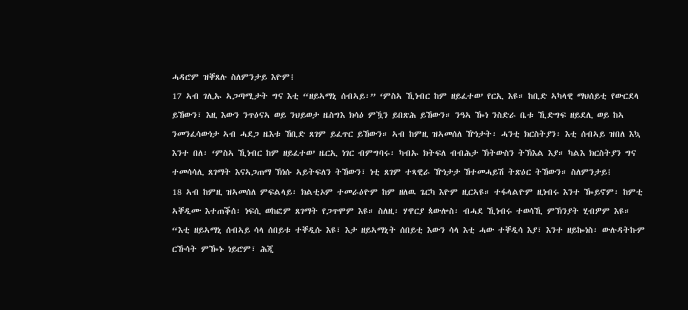ሓዳሮም ዝቐጸሉ ስለምንታይ እዮም፧
17 ኣብ ገሊኡ ኣጋጣሚታት ግና እቲ “ዘይኣማኒ ሰብኣይ፡” ‘ምስኣ ኺነብር ከም ዘይፈተወ’ የርኢ እዩ። ከቢድ ኣካላዊ ማህሰይቲ የውርደላ ይኸውን፣ እዚ እውን ንጥዕናኣ ወይ ንህይወታ ዜስግእ ክሳዕ ምዃን ይበጽሕ ይኸውን። ንዓኣ ዀነ ንስድራ ቤቱ ኺድግፍ ዘይደሊ ወይ ከኣ ንመንፈሳውነታ ኣብ ሓደጋ ዜእቱ ኸቢድ ጸገም ይፈጥር ይኸውን። ኣብ ከምዚ ዝኣመሰለ ዅነታት፡ ሓንቲ ክርስትያን፡ እቲ ሰብኣይ ዝበለ እኳ እንተ በለ፡ ‘ምስኣ ኺነብር ከም ዘይፈተወ’ ዜርኢ ነገር ብምግባሩ፡ ካብኡ ክትፍለ ብብሕታ ኽትውስን ትኽእል እያ። ካልእ ክርስትያን ግና ተመሳሳሊ ጸገማት እናኣጋጠማ ኽነሱ ኣይትፍለን ትኸውን፣ ነቲ ጸገም ተጻዊራ ዅነታታ ኸተመሓይሽ ትጽዕር ትኸውን። ስለምንታይ፧
18 ኣብ ከምዚ ዝኣመሰለ ምፍልላይ፡ ክልቲኦም ተመራዕዮም ከም ዘለዉ ጌርካ እዮም ዚርኣዩ። ተፋላልዮም ዚነብሩ እንተ ዀይኖም፡ ከምቲ ኣቐዲሙ እተጠቕሰ፡ ነፍሲ ወከፎም ጸገማት የጋጥሞም እዩ። ስለዚ፡ ሃዋርያ ጳውሎስ፡ ብሓደ ኺነብሩ ተወሳኺ ምኽንያት ሂብዎም እዩ። “እቲ ዘይኣማኒ ሰብኣይ ሳላ ሰበይቱ ተቐዲሱ እዩ፣ እታ ዘይኣማኒት ሰበይቲ እውን ሳላ እቲ ሓው ተቐዲሳ እያ፣ እንተ ዘይኰነስ፡ ውሉዳትኩም ርኹሳት ምዀኑ ነይሮም፣ ሕጂ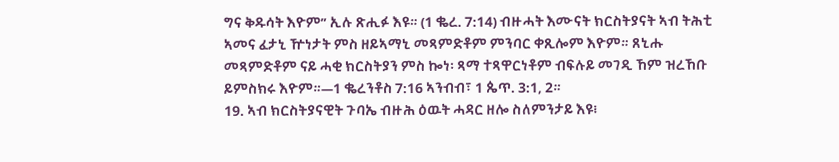ግና ቅዱሳት እዮም” ኢሉ ጽሒፉ እዩ። (1 ቈረ. 7:14) ብዙሓት እሙናት ክርስትያናት ኣብ ትሕቲ ኣመና ፈታኒ ዅነታት ምስ ዘይኣማኒ መጻምድቶም ምንባር ቀጺሎም እዮም። ጸኒሑ መጻምድቶም ናይ ሓቂ ክርስትያን ምስ ኰነ፡ ጻማ ተጻዋርነቶም ብፍሉይ መገዲ ኸም ዝረኸቡ ይምስክሩ እዮም።—1 ቈረንቶስ 7:16 ኣንብብ፣ 1 ጴጥ. 3:1, 2።
19. ኣብ ክርስትያናዊት ጉባኤ ብዙሕ ዕዉት ሓዳር ዘሎ ስለምንታይ እዩ፧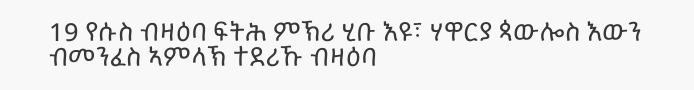19 የሱስ ብዛዕባ ፍትሕ ምኽሪ ሂቡ እዩ፣ ሃዋርያ ጳውሎስ እውን ብመንፈስ ኣምላኽ ተደሪኹ ብዛዕባ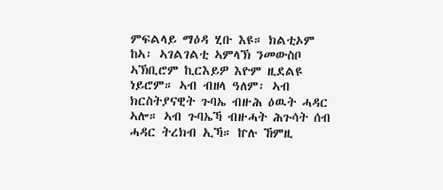ምፍልላይ ማዕዳ ሂቡ እዩ። ክልቲኦም ከኣ፡ ኣገልገልቲ ኣምላኽ ንመውስቦ ኣኽቢሮም ኪርእይዎ እዮም ዚደልዩ ነይሮም። ኣብ ብዘላ ዓለም፡ ኣብ ክርስትያናዊት ጉባኤ ብዙሕ ዕዉት ሓዳር ኣሎ። ኣብ ጉባኤኻ ብዙሓት ሕጉሳት ሰብ ሓዳር ትረክብ ኢኻ። ኵሉ ኸምዚ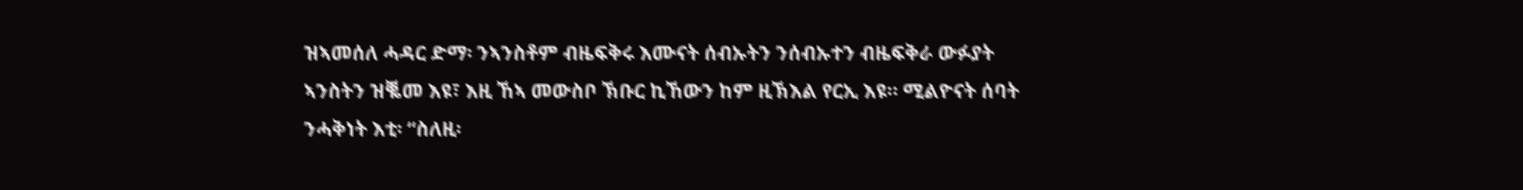ዝኣመሰለ ሓዳር ድማ፡ ንኣንስቶም ብዜፍቅሩ እሙናት ሰብኡትን ንሰብኡተን ብዜፍቅራ ውፉያት ኣንስትን ዝቘመ እዩ፣ እዚ ኸኣ መውስቦ ኽቡር ኪኸውን ከም ዚኽእል የርኢ እዩ። ሚልዮናት ሰባት ንሓቅነት እቲ፡ “ስለዚ፡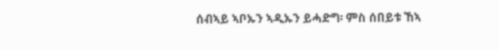ሰብኣይ ኣቦኡን ኣዲኡን ይሓድግ፡ ምስ ሰበይቱ ኸኣ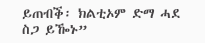ይጠብቕ፡ ክልቲኦም ድማ ሓደ ስጋ ይዀኑ”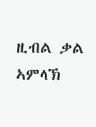ዚብል ቃል ኣምላኽ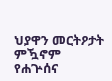ህያዋን መርትዖታት ምዃኖም የሐጕሰና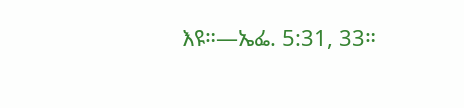እዩ።—ኤፌ. 5:31, 33።